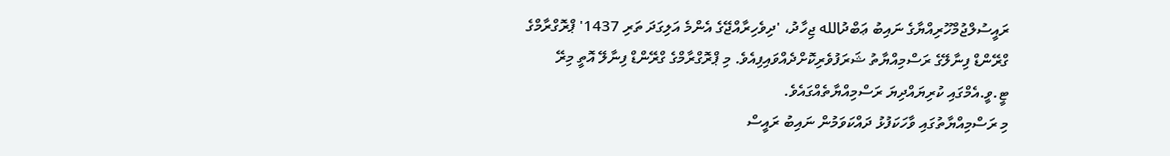ރައީސުލްޖުމްހޫރިއްޔާގެ ނައިބު ޢަބްދުالله ޖިހާދު، 'ދިވެހިރާއްޖޭގެ އެންމެ އަލިގަދަ ތަރި 1437' ޕްރޮގްރާމްގެ ގްރޭންޑް ފިނާލޭގެ ރަސްމިއްޔާތު ޝަރަފުވެރިކޮށްދެއްވައިފިއެވެ. މި ޕްރޮގްރާމްގެ ގްރޭންޑް ފިނާލޭ އޮތީ މިރޭ ޓީ.ވީ.އެމްގައި ކުރިޔައްދިޔަ ރަސްމިއްޔާތެއްގައެވެ.
މި ރަސްމިއްޔާތުގައި ވާހަކަފުޅު ދައްކަވަމުން ނައިބު ރައީސް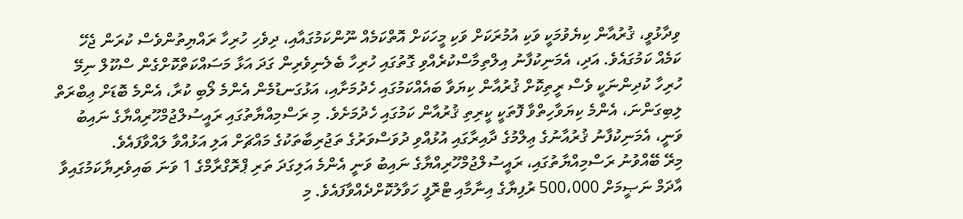ވިދާޅުވީ، ޤުރުއާން ކިޔެވުމަކީ ވަކި އުމުރަކަށް ވަކި މީހަކަށް އޮތްކަމެއް ނޫންކަމުގައާއި، ދިވެހި ހުރިހާ ރައްޔިތުންވެސް ކުރަން ޖެހޭ ކަމެއް ކަމުގައެވެ. އަދި، އެމަނިކުފާނު އިލްތިމާސްކުރެއްވި ގޮތުގައި ހުރިހާ ބެލެނިވެރިން ގަދަ އަޅާ މަސައްކަތްކޮށްގެން ސްކޫލް ނިމޭ ހުރިހާ ކުދިންނަކީ ވެސް ރީތިކޮށް ޤުރުއާން ކިޔަވާ ބައެއްކަމުގައި ހެދުމަށާއި، އަޅުގަނޑުމެން އެންމެ ލޯބި ކުރާ، އެންމެ ބޮޑަށް ޢިބްރަތް ލިބިގަންނަ، އެންމެ ކިޔަވާހިތްވާ ފޮތަކީ ކީރިތި ޤުރުއާން ކަމުގައި ހެދުމަށެވެ. މި ރަސްމިއްޔާތުގައި ރައީސުލްޖުމްހޫރިއްޔާގެ ނައިބު ވަނީ، އެމަނިކުފާނު ޤުރުއާނުގެ ޢިލްމުގެ ދާއިރާގައި އުޅުއްވި ދުވަސްވަރުގެ ތަޖުރިބާތަކުގެ މައްޗަށް އަލި އަޅުއްވާ ލައްވާފައެވެ.
މިރޭ ބޭއްވުނު ރަސްމިއްޔާތުގައި، ރައީސުލްޖުމްހޫރިއްޔާގެ ނައިބު ވަނީ އެންމެ އަލިގަދަ ތަރި ޕްރޮގްރާމްގެ 1 ވަނަ ބައިވެރިޔާކަމުގައިވާ އާދަމް ނަޞީމަށް 500،000 ރުފިޔާގެ އިނާމާއި ޓްރޮފީ ހަވާލުކޮށްދެއްވާފައެވެ. މި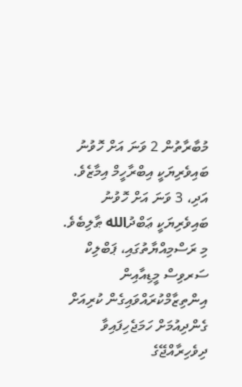މުބާރާތުން 2 ވަނަ އަށް ހޮވުނު ބައިވެރިޔަކީ އިބްރާހީމް އިމާޒެވެ. އަދި، 3 ވަނަ އަށް ހޮވުނު ބައިވެރިޔަކީ ޢަބްދުالله ޠާލިބެވެ.
މި ރަސްމިއްޔާތުގައި، ޕަބްލިކް ސަރވިސް މީޑިއާއިން އިންތިޒާމްކުރައްވައިގެން ކުރިއަށް ގެންދިއުމަށް ހަމަޖެހިފައިވާ ދިވެހިރާއްޖޭގެ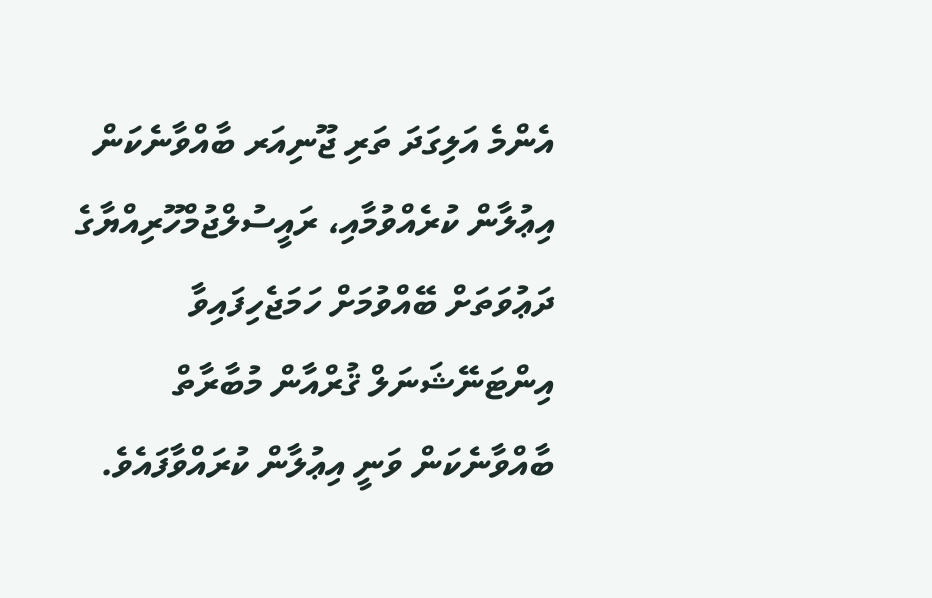އެންމެ އަލިގަދަ ތަރި ޖޫނިއަރ ބާއްވާނެކަން އިޢުލާން ކުރެއްވުމާއި، ރައީސުލްޖުމްހޫރިއްޔާގެ ދަޢުވަތަށް ބޭއްވުމަށް ހަމަޖެހިފައިވާ އިންޓަނޭޝަނަލް ޤުރްއާން މުބާރާތް ބާއްވާނެކަން ވަނީ އިޢުލާން ކުރައްވާފައެވެ.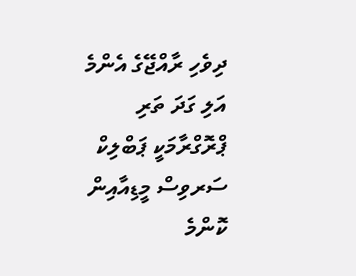ދިވެހި ރާއްޖޭގެ އެންމެ އަލި ގަދަ ތަރި ޕްރޮގްރާމަކީ ޕަބްލިކް ސަރވިސް މީޑިއާއިން ކޮންމެ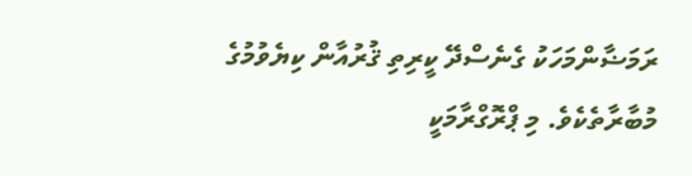ރަމަޟާންމަހަކު ގެނެސްދޭ ކީރިތި ޤުރުއާން ކިޔެވުމުގެ މުބާރާތެކެވެ. މި ޕްރޮގްރާމަކީ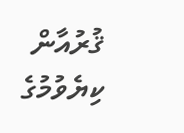ޤުރުއާން ކިޔެވުމުގެ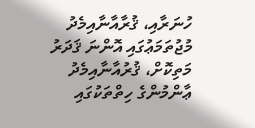ހުނަރާއި، ޤުރާއާނާއިމެދު މުޖުތަމަޢުގައި އޮންނަ ޤަދަރު މަތިކޮށް، ޤުރުއާނާއިމެދު ޢާންމުންގެ ހިތްތަކުގައި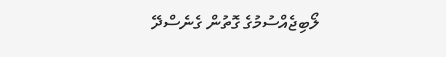ލޯބިޖެއްސުމުގެ ގޮތުން ގެނެސްދޭ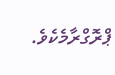ޕްރޮގްރާމެކެވެ.